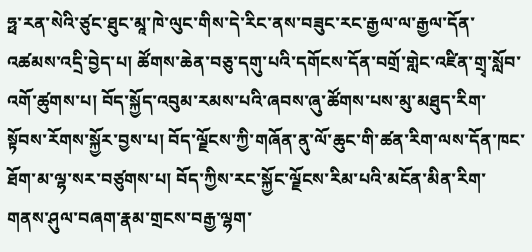ཧྥ་རན་སེའི་ཙུང་ཐུང་མཱ་ཁེ་ལུང་གིས་དེ་རིང་ནས་བཟུང་རང་རྒྱལ་ལ་རྒྱལ་དོན་འཚམས་འདྲི་བྱེད་པ། ཚོགས་ཆེན་བཅུ་དགུ་པའི་དགོངས་དོན་བགྲོ་གླེང་འཛིན་གྲྭ་སློབ་འགོ་ཚུགས་པ། བོད་སྐྱོད་འབུམ་རམས་པའི་ཞབས་ཞུ་ཚོགས་པས་མུ་མཐུད་རིག་སྟོབས་རོགས་སྐྱོར་བྱས་པ། བོད་ལྗོངས་ཀྱི་གཞོན་ནུ་ལོ་ཆུང་གི་ཚན་རིག་ལས་དོན་ཁང་ཐོག་མ་ལྷ་སར་བཙུགས་པ། བོད་ཀྱིས་རང་སྐྱོང་ལྗོངས་རིམ་པའི་མངོན་མིན་རིག་གནས་ཤུལ་བཞག་རྣམ་གྲངས་བརྒྱ་ལྷག་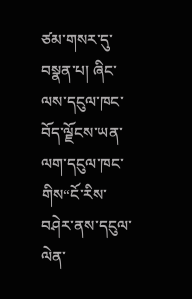ཙམ་གསར་དུ་བསྣན་པ། ཞིང་ལས་དངུལ་ཁང་བོད་ལྗོངས་ཡན་ལག་དངུལ་ཁང་གིས“ངོ་རིས་བཤེར་ནས་དངུལ་ལེན་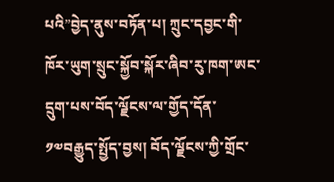པའི”བྱེད་ནུས་བཏོན་པ། ཀྲུང་དབྱང་གི་ཁོར་ཡུག་སྲུང་སྐྱོབ་སྐོར་ཞིབ་རུ་ཁག་ཨང་དྲུག་པས་བོད་ལྗོངས་ལ་གྱོད་དོན་༡༧བརྒྱུད་སྤྱོད་བྱས། བོད་ལྗོངས་ཀྱི་གྲོང་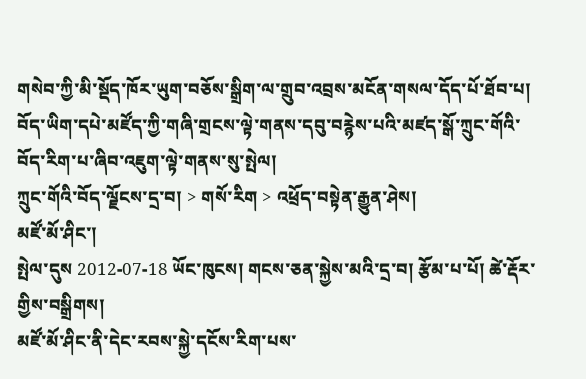གསེབ་ཀྱི་མི་སྡོད་ཁོར་ཡུག་བཅོས་སྒྲིག་ལ་གྲུབ་འབྲས་མངོན་གསལ་དོད་པོ་ཐོབ་པ། བོད་ཡིག་དཔེ་མཛོད་ཀྱི་གཞི་གྲངས་ལྟེ་གནས་དབུ་བརྙེས་པའི་མཛད་སྒོ་ཀྲུང་གོའི་བོད་རིག་པ་ཞིབ་འཇུག་ལྟེ་གནས་སུ་སྤེལ།
ཀྲུང་གོའི་བོད་ལྗོངས་དྲ་བ། > གསོ་རིག > འཕྲོད་བསྟེན་རྒྱུན་ཤེས།
མཛོ་མོ་ཤིང་།
སྤེལ་དུས 2012-07-18 ཡོང་ཁུངས། གངས་ཅན་སྐྱེས་མའི་དྲ་བ། རྩོམ་པ་པོ། ཚེ་རྡོར་གྱིས་བསྒྲིགས།
མཛོ་མོ་ཤིང་ནི་དེང་རབས་སྐྱེ་དངོས་རིག་པས་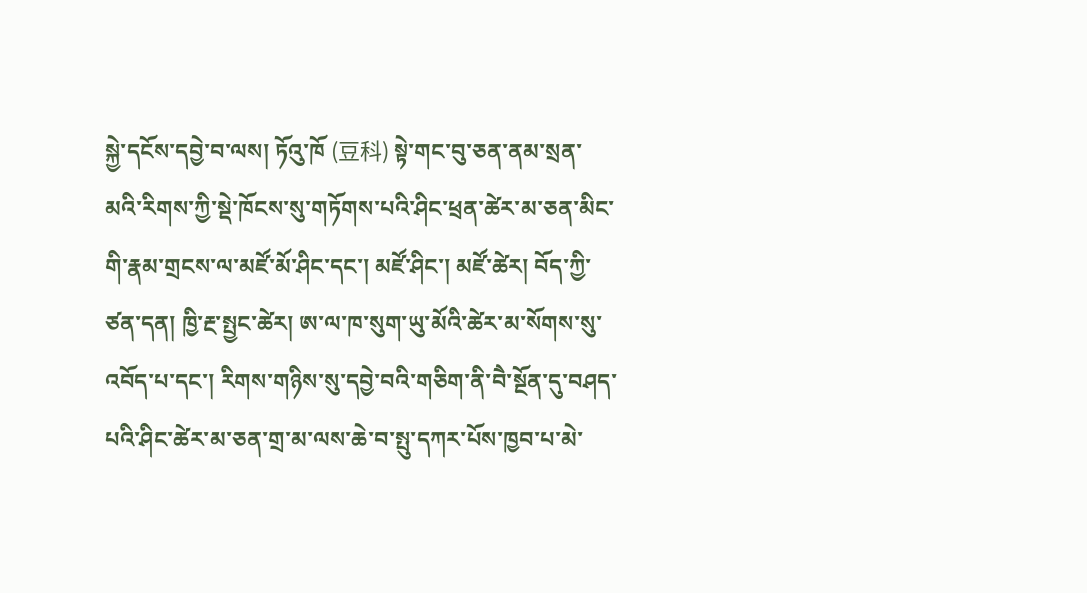སྐྱེ་དངོས་དབྱེ་བ་ལས། ཏོའུ་ཁོ (豆科) སྟེ་གང་བུ་ཅན་ནམ་སྲན་མའི་རིགས་ཀྱི་སྡེ་ཁོངས་སུ་གཏོགས་པའི་ཤིང་ཕྲན་ཚེར་མ་ཅན་མིང་གི་རྣམ་གྲངས་ལ་མཛོ་མོ་ཤིང་དང་། མཛོ་ཤིང་། མཛོ་ཚེར། བོད་ཀྱི་ཙན་དན། ཁྱི་རྔ་སྤྱང་ཚེར། ཨ་ལ་ཁ་སུག་ཡུ་མོའི་ཚེར་མ་སོགས་སུ་འབོད་པ་དང་། རིགས་གཉིས་སུ་དབྱེ་བའི་གཅིག་ནི་བཻ་སྔོན་དུ་བཤད་པའི་ཤིང་ཚེར་མ་ཅན་གྲ་མ་ལས་ཆེ་བ་སྤུ་དཀར་པོས་ཁྱབ་པ་མེ་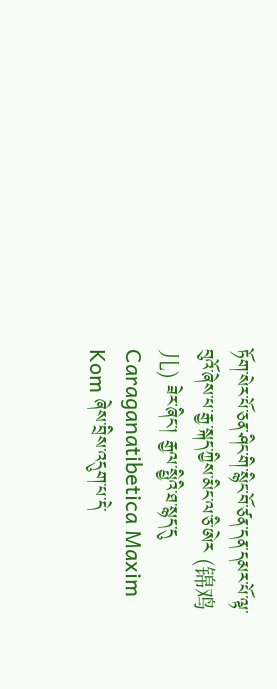ཏོག་སེར་པོ་ཅན་ཤིང་གི་སྙིང་བོ་ཙན་དན་དམར་པོ་ལྟ་བུའོ་ཞེས་པ་རྒྱ་སྐད་ཀྱིས་མིང་ལ་ཅི་ཨེར (锦鸡儿) ཟེར་ཞིང་། རྒྱལ་སྤྱིའི་ཐ་སྙད་དུ Caraganatibetica Maxim Kom ཞེས་བྲིས་འདུག་པ་དེ་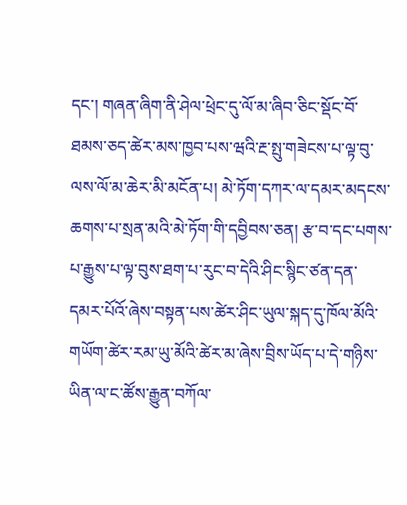དང་། གཞན་ཞིག་ནི་ཤེལ་ཕྲེང་དུ་ལོ་མ་ཞིབ་ཅིང་སྡོང་བོ་ཐམས་ཅད་ཚེར་མས་ཁྱབ་པས་ཝའི་རྔ་སྤུ་གཟེངས་པ་ལྟ་བུ་ལས་ལོ་མ་ཆེར་མི་མངོན་པ། མེ་ཏོག་དཀར་ལ་དམར་མདངས་ཆགས་པ་སྲན་མའི་མེ་ཏོག་གི་དབྱིབས་ཅན། རྩ་བ་དང་པགས་པ་རྒྱུས་པ་ལྟ་བུས་ཐག་པ་རུང་བ་དེའི་ཤིང་སྙིང་ཙན་དན་དམར་པོའོ་ཞེས་བསྟན་པས་ཚེར་ཤིང་ཡུལ་སྐད་དུ་ཁོལ་མོའི་གཡོག་ཚེར་རམ་ཡུ་མོའི་ཚེར་མ་ཞེས་བྲིས་ཡོད་པ་དེ་གཉིས་ཡིན་ལ་ང་ཚོས་རྒྱུན་བཀོལ་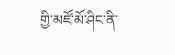གྱི་མཛོ་མོ་ཤིང་ནི་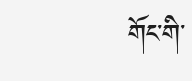གོང་གི་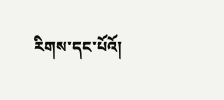རིགས་དང་པོའོ།